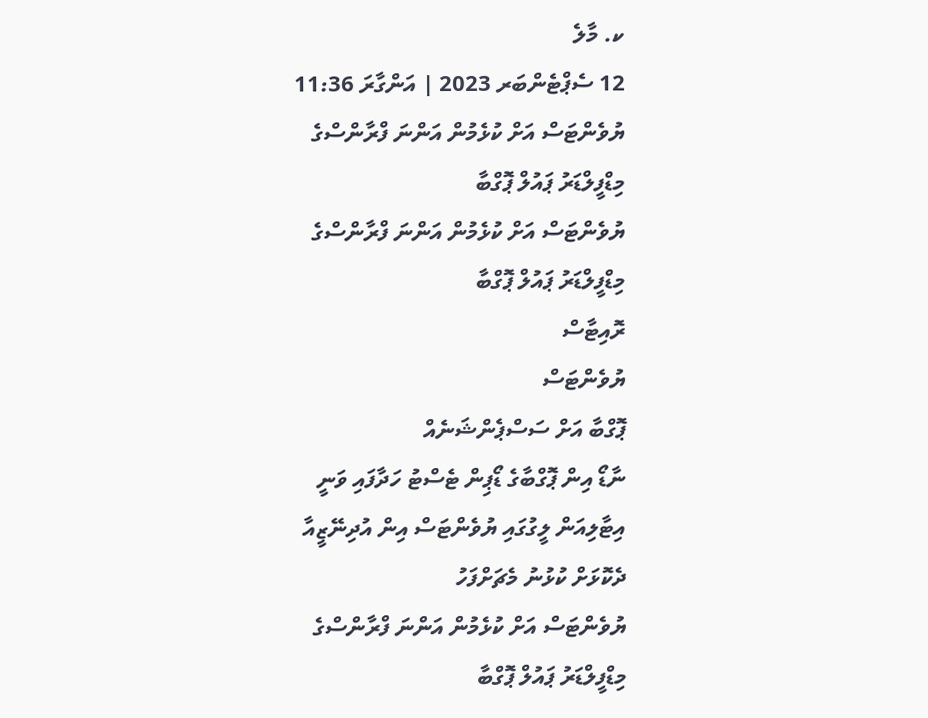ކ. މާލެ
12 ސެޕްޓެންބަރ 2023 | އަންގާރަ 11:36
ޔުވެންޓަސް އަށް ކުޅެމުން އަންނަ ފްރާންސްގެ މިޑްފީލްޑަރު ޕައުލް ޕޮގްބާ
ޔުވެންޓަސް އަށް ކުޅެމުން އަންނަ ފްރާންސްގެ މިޑްފީލްޑަރު ޕައުލް ޕޮގްބާ
ރޮއިޓާސް
ޔުވެންޓަސް
ޕޮގްބާ އަށް ސަސްޕެންޝަނެއް
ނާޑޯ އިން ޕޮގްބާގެ ޑޯޕިން ޓެސްޓު ހަދާފައި ވަނީ އިޓާލިއަން ލީގުގައި ޔުވެންޓަސް އިން އުދިނޭޒީއާ ދެކޮޅަށް ކުޅުނު މެޗަށްފަހު
ޔުވެންޓަސް އަށް ކުޅެމުން އަންނަ ފްރާންސްގެ މިޑްފީލްޑަރު ޕައުލް ޕޮގްބާ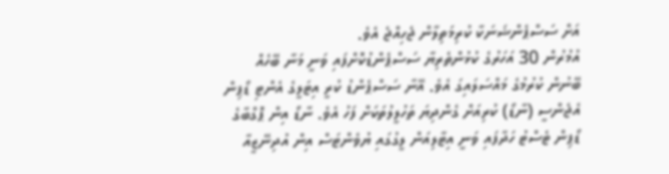އަށް ސަސްޕެންޝަނަކާ ކުރިމަތިލާން ޖެހިއްޖެ އެވެ.
އުމުރުން 30 އަހަރުގެ ކުޅުންތެރިޔާ ސަސްޕެންޑުކޮށްފައި ވަނީ މަނާ ބޭހެއް ބޭނުން ކުރުމުގެ މައްސަލައިގަ އެވެ. އޭނާ ސަސްޕެންޑު ކުރީ އިޓަލީގެ އެންޓި ޑޯޕިން އެޖެންސީ (ނާޑޯ) ކުރިއަށް ގެންދިޔަ ތަހުލީލުތަކަށް ފަހު އެވެ. ނާޑޯ އިން ޕޮގްބާގެ ޑޯޕިން ޓެސްޓު ހަދާފައި ވަނީ އިޓާލިއަން ލީގުގައި ޔުވެންޓަސް އިން އުދިނޭޒީއާ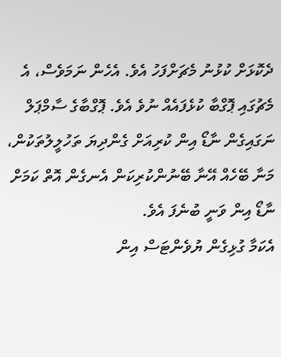ދެކޮޅަށް ކުޅުނު މެޗަށްފަހު އެވެ. އެހެން ނަމަވެސް، އެ މެޗުގައި ޕޮގްބާ ކުޅެފައެއް ނުވެ އެވެ. ޕޮގްބާގެ ސާމްޕަލް ނަގައިގެން ނާޑޯ އިން ކުރިއަށް ގެންދިޔަ ތަހުލީލުތަކުން، މަނާ ބޭހެއް އޭނާ ބޭނުންކުރިކަން އެނގެން އޮތް ކަމަށް ނާޑޯ އިން ވަނީ ބުނެފަ އެވެ.
އެކަމާ ގުޅިގެން ޔުވެންޓަސް އިން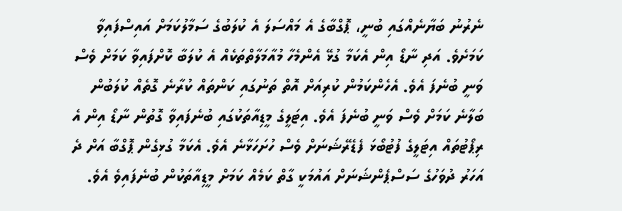ނެރުނު ބަޔާނެއްގައި ބުނީ، ޕޮގްބާގެ އެ މައްސަލަ އެ ކުލަބުގެ ސަމާލުކަމަށް އައިސްފައިވާ ކަމަށެވެ. އަދި ނާޑޯ އިން އެކަމާ ގުޅޭ އެންމެހާ މުއާމަލާތްތަކެއް އެ ކުލަބާ ކޮށްފައިވާ ކަމަށް ވެސް ވަނީ ބުނެފަ އެވެ. އެހެންކަމުން ކުރިއަށް އޮތް ތަނުގައި ކަންތައް ކުރާނެ ގޮތެއް ކުލަބުން ބަލާނެ ކަމަށް ވެސް ވަނީ ބުނެފަ އެވެ. އިޓަލީގެ މީޑިއާތަކުގައި ބުނެފައިވާ ގޮތުން ނާޑޯ އިން އެ ރިޕޯޓުތައް އިޓަލީގެ ފުޓުބޯޅަ ފެޑެރޭޝަނަށް ވެސް ހުށަހަޅާނެ އެވެ. އެކަމާ ގުޅިގެން ޕޮގްބާ އަށް ދެ އަހަރު ދުވަހުގެ ސަސްޕެންޝަނަށް އައުމަކީ ގާތް ކަމެއް ކަމަށް މީޑިއާތަކުން ބުނެފައިވެ އެވެ.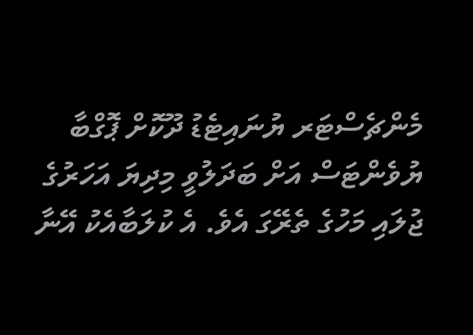މެންޗެސްޓަރ ޔުނައިޓެޑު ދޫކޮށް ޕޮގްބާ ޔުވެންޓަސް އަށް ބަދަލުވީ މިދިޔަ އަހަރުގެ ޖުލައި މަހުގެ ތެރޭގަ އެވެ. އެ ކުލަބާއެކު އޭނާ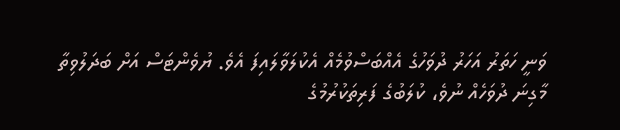ވަނީ ހަތަރު އަހަރު ދުވަހުގެ އެއްބަސްވުމެއް އެކުލަވާލައިފަ އެވެ. ޔުވެންޓަސް އަށް ބަދަލުވިތާ މާގިނަ ދުވަހެއް ނުވެ، ކުލަބުގެ ފަރިތަކުރުމުގެ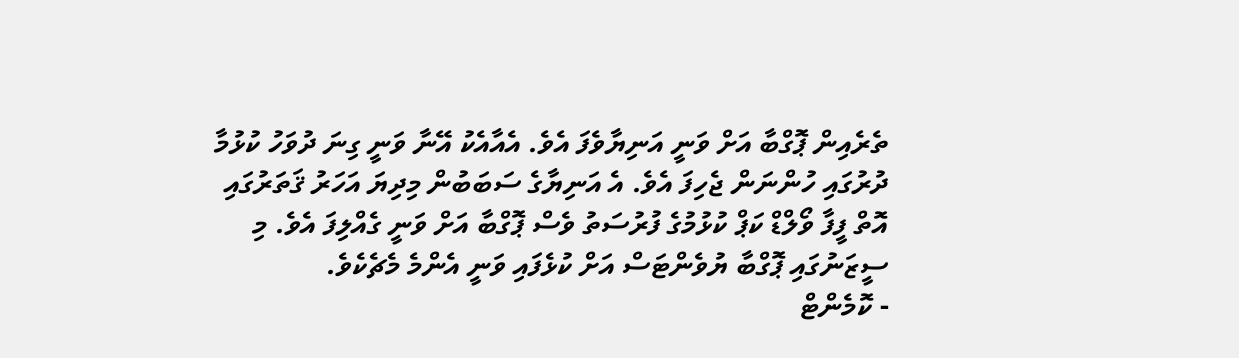ތެރެއިން ޕޮގްބާ އަށް ވަނީ އަނިޔާވެފަ އެވެ. އެއާއެކު އޭނާ ވަނީ ގިނަ ދުވަހު ކުޅުމާ ދުރުގައި ހުންނަން ޖެހިފަ އެވެ. އެ އަނިޔާގެ ސަބަބުން މިދިޔަ އަހަރު ޤަތަރުގައި އޮތް ފީފާ ވޯލްޑް ކަޕް ކުޅުމުގެ ފުރުސަތު ވެސް ޕޮގްބާ އަށް ވަނީ ގެއްލިފަ އެވެ. މި ސީޒަނުގައި ޕޮގްބާ ޔުވެންޓަސް އަށް ކުޅެފައި ވަނީ އެންމެ މެޗެކެވެ.
- ކޮމެންޓް